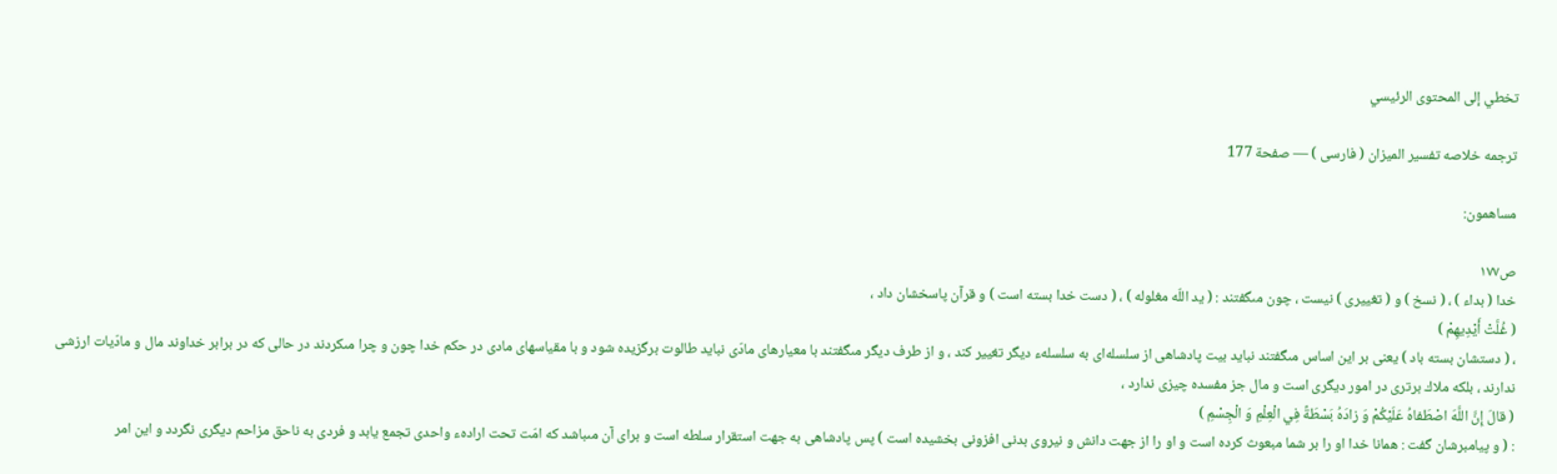تخطي إلى المحتوى الرئيسي

ترجمه خلاصه تفسير الميزان ( فارسى ) — صفحة 177

مساهمون:

ص١٧٧
خدا ( بداء ) ، ( نسخ ) و ( تغييرى ) نيست ، چون مىگفتند : ( يد اللّه مغلوله ) ، ( دست خدا بسته است ) و قرآن پاسخشان داد ،
( غُلَّتْ أَيْدِيهِمْ )
، ( دستشان بسته باد ) يعنى بر اين اساس مىگفتند نبايد بيت پادشاهى از سلسله‌اى به سلسلهء ديگر تغيير كند ، و از طرف ديگر مىگفتند با معيارهاى مادّى نبايد طالوت برگزيده شود و با مقياسهاى مادى در حكم خدا چون و چرا مىكردند در حالى كه در برابر خداوند مال و مادّيات ارزشى ندارند ، بلكه ملاك برترى در امور ديگرى است و مال جز مفسده چيزى ندارد ،
( قالَ إِنَّ اللَّهَ اصْطَفاهُ عَلَيْكُمْ وَ زادَهُ بَسْطَةً فِي الْعِلْمِ وَ الْجِسْمِ )
: ( و پيامبرشان گفت : همانا خدا او را بر شما مبعوث كرده است و او را از جهت دانش و نيروى بدنى افزونى بخشيده است ) پس پادشاهى به جهت استقرار سلطه است و براى آن مىباشد كه امّت تحت ارادهء واحدى تجمع يابد و فردى به ناحق مزاحم ديگرى نگردد و اين امر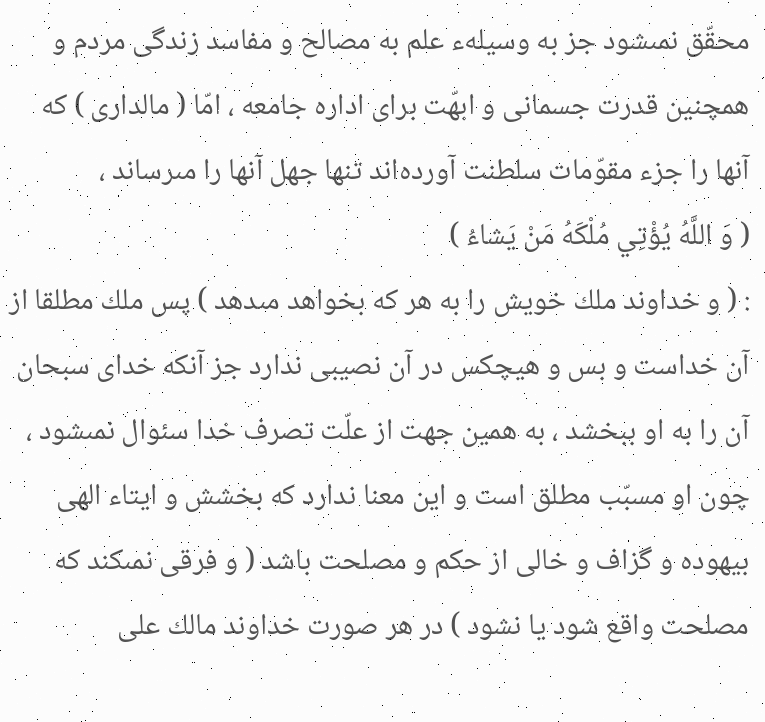محقّق نمىشود جز به وسيلهء علم به مصالح و مفاسد زندگى مردم و همچنين قدرت جسمانى و ابهّت براى اداره جامعه ، امّا ( مالدارى ) كه آنها را جزء مقوّمات سلطنت آورده‌اند تنها جهل آنها را مىرساند ،
( وَ اللَّهُ يُؤْتِي مُلْكَهُ مَنْ يَشاءُ )
: ( و خداوند ملك خويش را به هر كه بخواهد مىدهد ) پس ملك مطلقا از آن خداست و بس و هيچكس در آن نصيبى ندارد جز آنكه خداى سبحان آن را به او ببخشد ، به همين جهت از علّت تصرف خدا سئوال نمىشود ، چون او مسبّب مطلق است و اين معنا ندارد كه بخشش و ايتاء الهى بيهوده و گزاف و خالى از حكم و مصلحت باشد ( و فرقى نمىكند كه مصلحت واقع شود يا نشود ) در هر صورت خداوند مالك على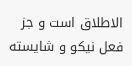الاطلاق است و جز فعل نيكو و شايسته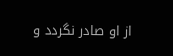از او صادر نگردد و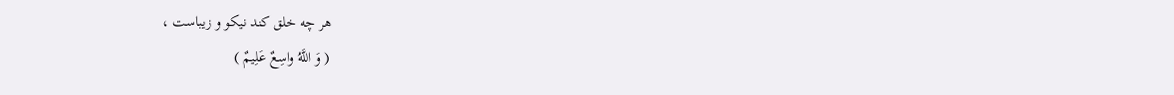هر چه خلق كند نيكو و زيباست ،
( وَ اللَّهُ واسِعٌ عَلِيمٌ )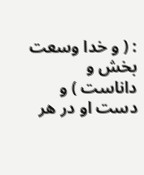: ( و خدا وسعت بخش و داناست ) و دست او در هر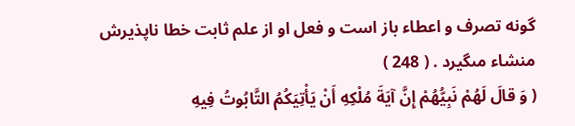گونه تصرف و اعطاء باز است و فعل او از علم ثابت خطا ناپذيرش منشاء مىگيرد . ( 248 )
( وَ قالَ لَهُمْ نَبِيُّهُمْ إِنَّ آيَةَ مُلْكِهِ أَنْ يَأْتِيَكُمُ التَّابُوتُ فِيهِ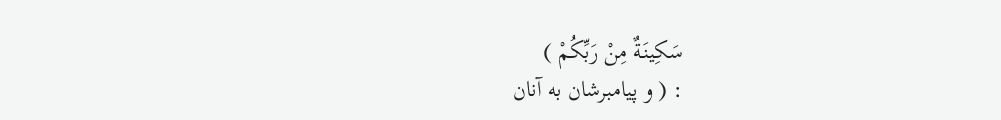سَكِينَةٌ مِنْ رَبِّكُمْ )
: ( و پيامبرشان به آنان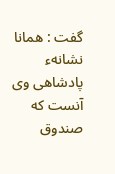گفت : همانا نشانهء پادشاهى وى آنست كه صندوق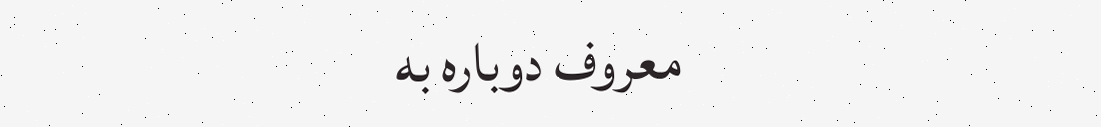معروف دوباره به